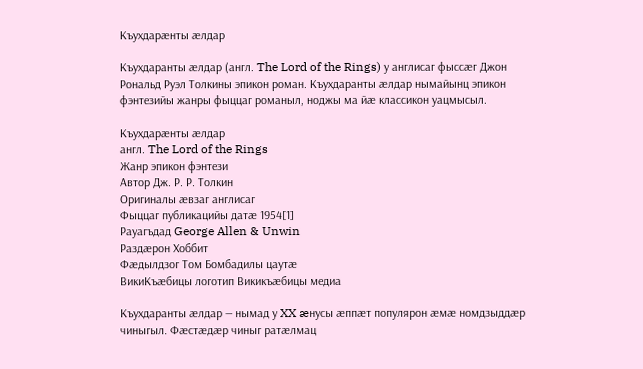Къухдарæнты æлдар

Къухдаранты æлдар (англ. The Lord of the Rings) у англисаг фыссæг Джон Рональд Руэл Толкины эпикон роман. Къухдаранты æлдар нымайынц эпикон фэнтезийы жанры фыццаг романыл, ноджы ма йæ классикон уацмысыл.

Къухдарæнты æлдар
англ. The Lord of the Rings
Жанр эпикон фэнтези
Автор Дж. Р. Р. Толкин
Оригиналы æвзаг англисаг
Фыццаг публикацийы датæ 1954[1]
Рауагъдад George Allen & Unwin
Раздæрон Хоббит
Фæдылдзог Том Бомбадилы цаутæ
ВикиКъæбицы логотип Викикъæбицы медиа

Къухдаранты æлдар — нымад у XX æнусы æппæт популярон æмæ номдзыддæр чиныгыл. Фæстæдæр чиныг ратæлмац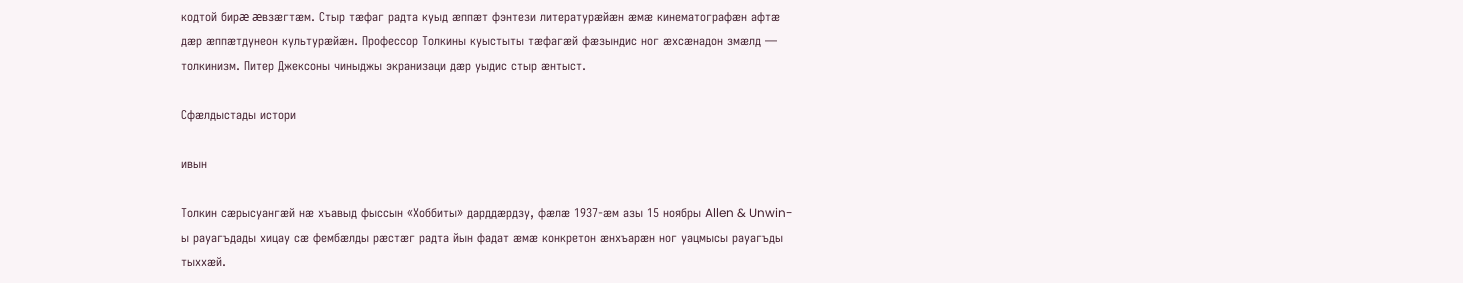кодтой бирæ æвзæгтæм. Стыр тæфаг радта куыд æппæт фэнтези литературæйæн æмæ кинематографæн афтæ дæр æппæтдунеон культурæйæн. Профессор Толкины куыстыты тæфагæй фæзындис ног æхсæнадон змæлд — толкинизм. Питер Джексоны чиныджы экранизаци дæр уыдис стыр æнтыст.

Сфæлдыстады истори

ивын

Толкин сæрысуангæй нæ хъавыд фыссын «Хоббиты» дарддæрдзу, фæлæ 1937-æм азы 15 ноябры Allen & Unwin-ы рауагъдады хицау сæ фембæлды рæстæг радта йын фадат æмæ конкретон æнхъарæн ног уацмысы рауагъды тыххæй.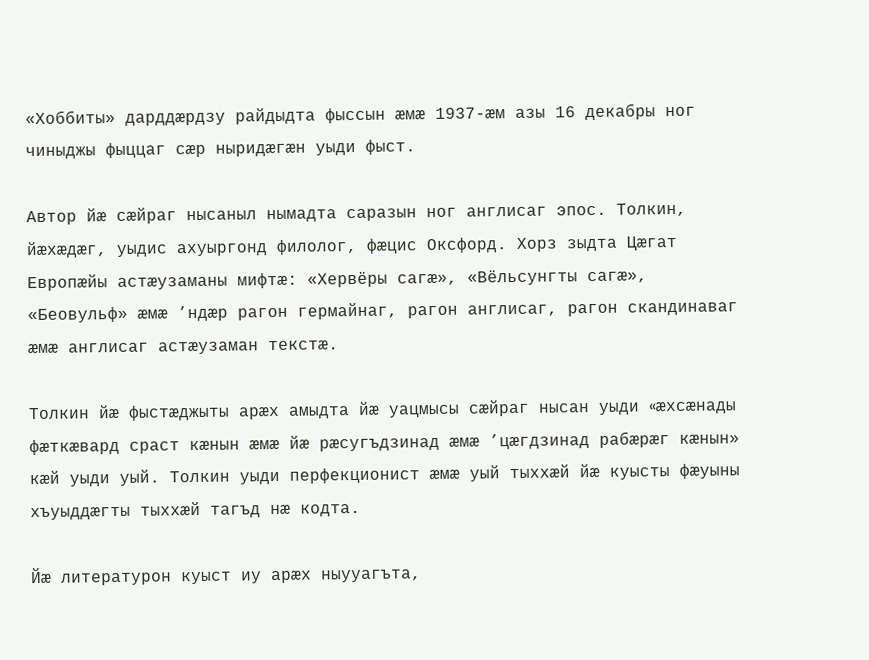«Хоббиты» дарддæрдзу райдыдта фыссын æмæ 1937-æм азы 16 декабры ног чиныджы фыццаг сæр ныридæгæн уыди фыст.

Автор йæ сæйраг нысаныл нымадта саразын ног англисаг эпос. Толкин, йæхæдæг, уыдис ахуыргонд филолог, фæцис Оксфорд. Хорз зыдта Цæгат Европæйы астæузаманы мифтæ: «Хервёры сагæ», «Вёльсунгты сагæ», «Беовульф» æмæ ’ндæр рагон гермайнаг, рагон англисаг, рагон скандинаваг æмæ англисаг астæузаман текстæ.

Толкин йæ фыстæджыты арæх амыдта йæ уацмысы сæйраг нысан уыди «æхсæнады фæткæвард сраст кæнын æмæ йæ рæсугъдзинад æмæ ’цæгдзинад рабæрæг кæнын» кæй уыди уый. Толкин уыди перфекционист æмæ уый тыххæй йæ куысты фæуыны хъуыддæгты тыххæй тагъд нæ кодта.

Йæ литературон куыст иу арæх ныууагъта,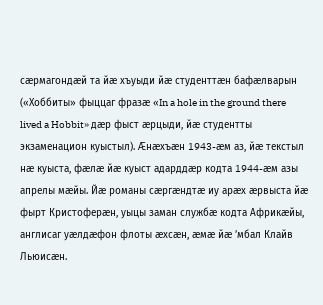сæрмагондæй та йæ хъуыди йæ студенттæн бафæлварын («Хоббиты» фыццаг фразæ «In a hole in the ground there lived a Hobbit» дæр фыст æрцыди, йæ студентты экзаменацион куыстыл). Æнæхъæн 1943-æм аз, йæ текстыл нæ куыста, фæлæ йæ куыст адарддæр кодта 1944-æм азы апрелы мæйы. Йæ романы сæргæндтæ иу арæх æрвыста йæ фырт Кристоферæн, уыцы заман службæ кодта Африкæйы, англисаг уæлдæфон флоты æхсæн, æмæ йæ ’мбал Клайв Льюисæн.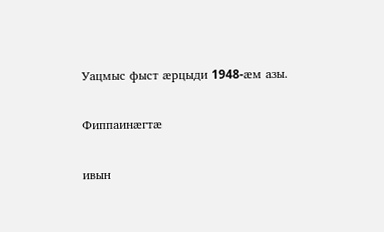Уацмыс фыст æрцыди 1948-æм азы.

Фиппаинæгтæ

ивын